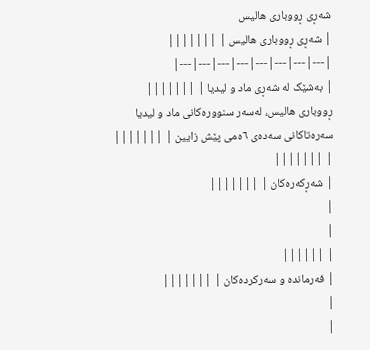شەڕی ڕووباری ھالیس
| شەڕی ڕووباری ھالیس | |||||||
|---|---|---|---|---|---|---|---|
| بەشێک لە شەڕی ماد و لیدیا | |||||||
ڕووباری ھالیس، لەسەر سنوورەکانی ماد و لیدیا سەرەتاکانی سەدەی ٦ەمی پێش زایین | |||||||
| |||||||
| شەڕکەرەکان | |||||||
|
|
| ||||||
| فەرماندە و سەرکردەکان | |||||||
|
|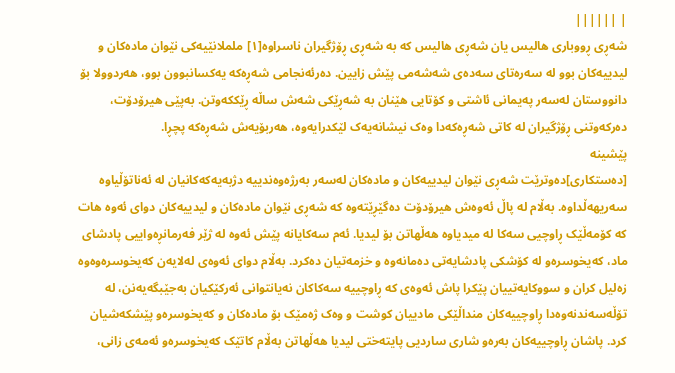| ||||||
شەڕی ڕووباری ھالیس یان شەڕی ھالیس کە بە شەڕی ڕۆژگیران ناسراوە[١] ململانێیەکی نێوان مادەکان و لیدییەکان بوو لە سەرەتای سەدەی شەشەمی پێش زایین. دەرئەنجامی شەڕەکە یەکسانبوون بوو، ھەردوولا بۆ دانووستان لەسەر پەیمانی ئاشتی و کۆتایی ھێنان بە شەڕێکی شەش ساڵە ڕێککەوتن. بەپێی ھیرۆدۆت، دەرکەوتنی ڕۆژگیران لە کاتی شەڕەکەدا وەک نیشانەیەک لێکدرایەوە، ھەربۆیەش شەڕەکە پچڕا.
پێشینە
[دەستکاری]دەوترێت شەڕی نێوان لیدییەکان و مادەکان لەسەر بەرژەوەندییە دژبەیەکەکانیان لە ئەناتۆڵیاوە سەریھەڵداوە. بەڵام لە پاڵ ئەوەش ھیرۆدۆت دەگێڕێتەوە کە شەڕی نێوان مادەکان و لیدییەکان دوای ئەوە ھات کە کۆمەڵێک ڕاوچیی سەکا لە میدیاوە ھەڵھاتن بۆ لیدیا. ئەم سەکایانە پێش ئەوە لە ژێر فەرمانڕەواییی پادشای ماد، کەیخوسرەو لە کۆشکی پادشایەتی دەمانەوە و خزمەتیان دەکرد. بەڵام دوای ئەوەی لەلایەن کەیخوسرەوەوە زەلیل کران و سووکایەتییان پێکرا پاش ئەوەی کە ڕاوچییە سەکاکان نەیانتوانی ئەرکێکیان بەجێبگەیەنن، لە تۆڵەسەندنەوەدا ڕاوچییەکان منداڵێکی مادییان کوشت و وەک ژەمێک بۆ مادەکان و کەیخوسرەو پێشکەشیان کرد. پاشان ڕاوچییەکان بەرەو شاری ساردیی پایتەختی لیدیا ھەڵھاتن بەڵام کاتێک کەیخوسرەو ئەمەی زانی،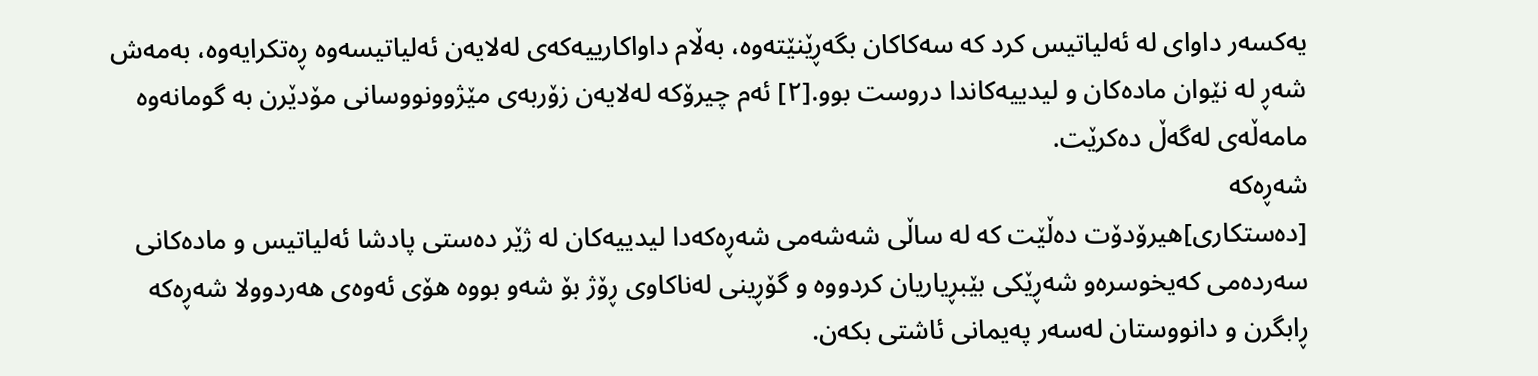یەکسەر داوای لە ئەلیاتیس کرد کە سەکاکان بگەڕێنێتەوە، بەڵام داواکارییەکەی لەلایەن ئەلیاتیسەوە ڕەتکرایەوە، بەمەش شەڕ لە نێوان مادەکان و لیدییەکاندا دروست بوو.[٢] ئەم چیرۆکە لەلایەن زۆربەی مێژوونووسانی مۆدێرن بە گومانەوە مامەڵەی لەگەڵ دەکرێت.
شەڕەکە
[دەستکاری]ھیرۆدۆت دەڵێت کە لە ساڵی شەشەمی شەڕەکەدا لیدییەکان لە ژێر دەستی پادشا ئەلیاتیس و مادەکانی سەردەمی کەیخوسرەو شەڕێکی بێبڕیاریان کردووە و گۆڕینی لەناکاوی ڕۆژ بۆ شەو بووە ھۆی ئەوەی ھەردوولا شەڕەکە ڕابگرن و دانووستان لەسەر پەیمانی ئاشتی بکەن.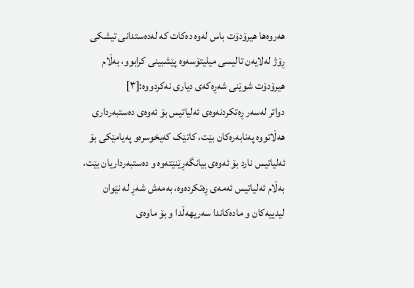ھەروەھا ھیرۆدۆت باس لەوە دەکات کە لەدەستدانی تیشکی ڕۆژ لەلایەن تالیسی میلیتۆسەوە پێشبینی کرابوو، بەڵام ھیرۆدۆت شوێنی شەڕەکەی دیاری نەکردووە:[٣]
دواتر لەسەر ڕەتکردنەوەی ئەلیاتیس بۆ ئەوەی دەستبەرداری ھەڵاتووە پەنابەرەکان بێت، کاتێک کەیخوسرەو پەیامێکی بۆ ئەلیاتیس نارد بۆ ئەوەی بیانگەڕێنێتەوە و دەستبەرداریان بێت، بەڵام ئەلیاتیس ئەمەی ڕەتکردەوە، بەمەش شەڕ لە نێوان لیدییەکان و مادەکاندا سەریھەڵدا و بۆ ماوەی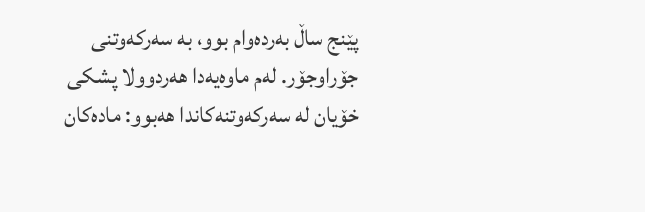پێنج ساڵ بەردەوام بوو، بە سەرکەوتنی جۆراوجۆر. لەم ماوەیەدا ھەردوولا پشکی خۆیان لە سەرکەوتنەکاندا ھەبوو: مادەکان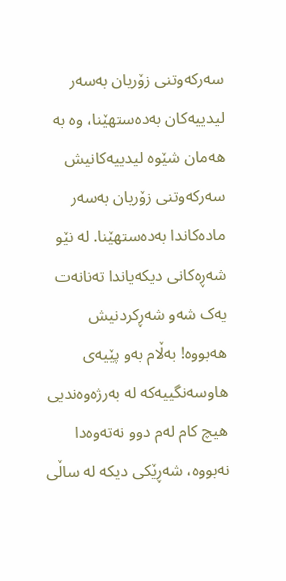سەرکەوتنی زۆریان بەسەر لیدییەکان بەدەستھێنا، وە بە ھەمان شێوە لیدییەکانیش سەرکەوتنی زۆریان بەسەر مادەکاندا بەدەستھێنا. لە نێو شەڕەکانی دیکەیاندا تەنانەت یەک شەو شەڕکردنیش ھەبووە! بەڵام بەو پێیەی ھاوسەنگییەکە لە بەرژەوەندیی ھیچ کام لەم دوو نەتەوەدا نەبووە، شەڕێکی دیکە لە ساڵی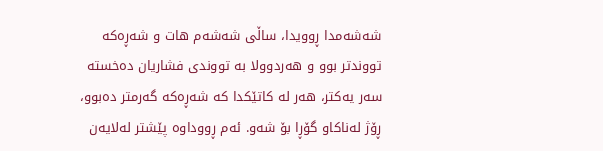شەشەمدا ڕوویدا، ساڵی شەشەم ھات و شەڕەکە تووندتر بوو و ھەردوولا بە تووندی فشاریان دەخستە سەر یەکتر، ھەر لە کاتێکدا کە شەڕەکە گەرمتر دەبوو، ڕۆژ لەناکاو گۆڕا بۆ شەو. ئەم ڕووداوە پێشتر لەلایەن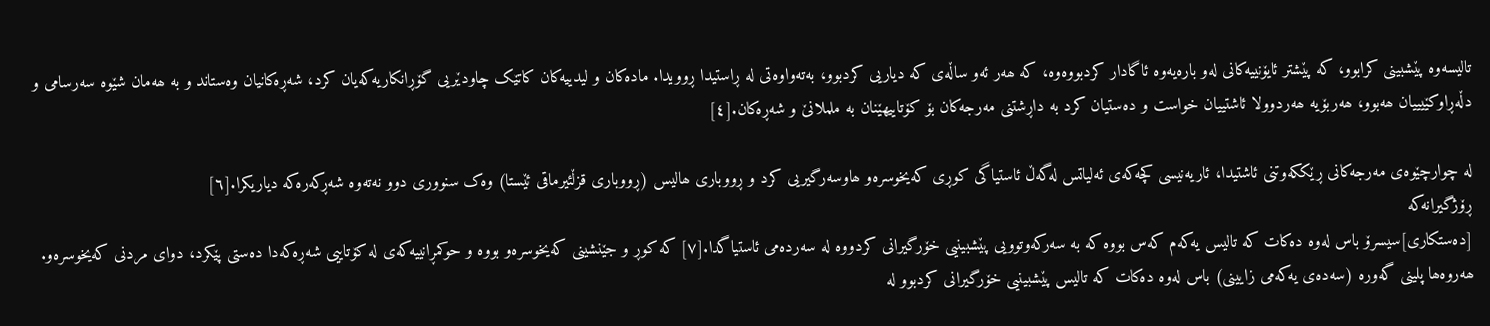تالیسەوە پێشبینی کرابوو، کە پێشتر ئایۆنییەکانی لەو بارەیەوە ئاگادار کردبووەوە، کە ھەر ئەو ساڵەی کە دیاریی کردبوو، بەتەواوەتی لە ڕاستیدا ڕوویدا. مادەکان و لیدییەکان کاتێک چاودێریی گۆڕانکاریەکەیان کرد، شەڕەکانیان وەستاند و بە ھەمان شێوە سەرسامی و دڵەڕاوکێیییان ھەبوو، ھەربۆیە ھەردوولا ئاشتییان خواست و دەستیان کرد بە داڕشتنی مەرجەکان بۆ کۆتاییھێنان بە ململانێ و شەڕەکان.[٤]

لە چوارچێوەی مەرجەکانی ڕێککەوتنی ئاشتیدا، ئاریەنیسی کچەکەی ئەلیاتس لەگەڵ ئاستیاگی کوڕی کەیخوسرەو ھاوسەرگیریی کرد و ڕووباری ھالیس (ڕووباری قزڵئیرماقی ئێستا) وەک سنووری دوو نەتەوە شەڕکەرەکە دیاریکرا.[٦]
ڕۆژگیرانەکە
[دەستکاری]سیسرۆ باس لەوە دەکات کە تالیس یەکەم کەس بووە کە بە سەرکەوتوویی پێشبینیی خۆرگیرانی کردووە لە سەردەمی ئاستیاگدا.[٧] کە کوڕ و جێنشینی کەیخوسرەو بووە و حوکمڕانییەکەی لە کۆتاییی شەڕەکەدا دەستی پێکرد، دوای مردنی کەیخوسرەو.
ھەروەھا پلینی گەورە (سەدەی یەکەمی زایینی) باس لەوە دەکات کە تالیس پێشبینیی خۆرگیرانی کردبوو لە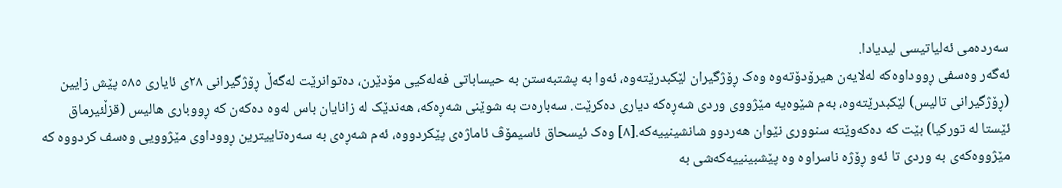سەردەمی ئەلیاتیسی لیدیادا.
ئەگەر وەسفی ڕووداوەکە لەلایەن ھیرۆدۆتەوە وەک ڕۆژگیران لێکبدرێتەوە، ئەوا بە پشتبەستن بە حیساباتی فەلەکیی مۆدێرن، دەتوانرێت لەگەڵ ڕۆژگیرانی ٢٨ی ئایاری ٥٨٥ پێش زایین (ڕۆژگیرانی تالیس) لێکبدرێتەوە، بەم شێوەیە مێژووی وردی شەڕەکە دیاری دەکرێت. سەبارەت بە شوێنی شەڕەکە، ھەندێک لە زانایان باس لەوە دەکەن کە ڕووباری ھالیس (قزڵئیرماق ئێستا لە تورکیا) بێت کە دەکەوێتە سنووری نێوان ھەردوو شانشینییەکە.[٨] وەک ئیسحاق ئاسیمۆڤ ئاماژەی پێکردووە، ئەم شەڕەی بە سەرەتاییترین ڕووداوی مێژوویی وەسف کردووە کە مێژووەکەی بە وردی تا ئەو ڕۆژە ناسراوە وە پێشبینییەکەشی بە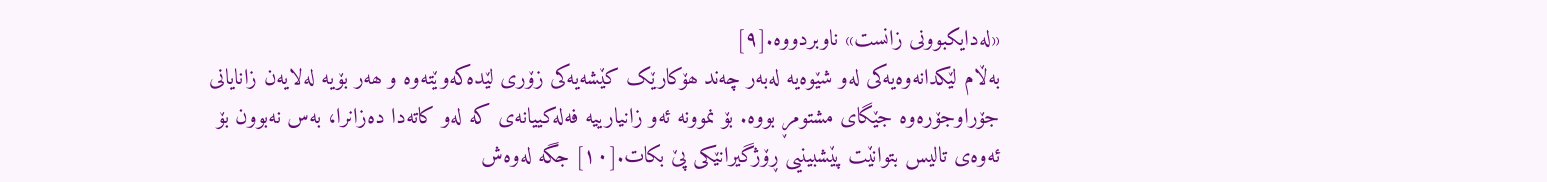«لەدایکبوونی زانست» ناوبردووە.[٩]
بەڵام لێکدانەوەیەکی لەو شێوەیە لەبەر چەند ھۆکارێک کێشەیەکی زۆری لێدەکەوێتەوە و ھەر بۆیە لەلایەن زانایانی جۆراوجۆرەوە جێگای مشتومڕ بووە. بۆ نموونە ئەو زانیارییە فەلەکییانەی کە لەو کاتەدا دەزانرا، بەس نەبوون بۆ ئەوەی تالیس بتوانێت پێشبینیی ڕۆژگیرانێکی پێ بکات.[١٠] جگە لەوەش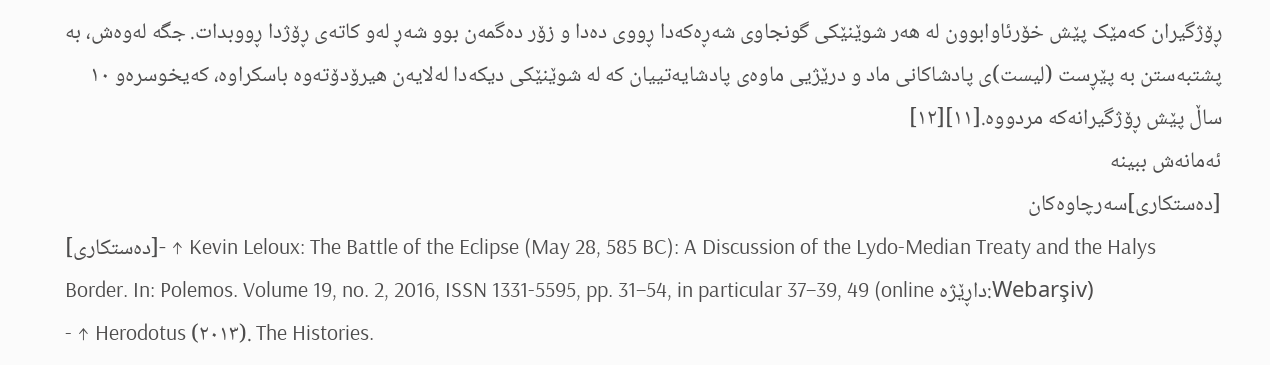ڕۆژگیران کەمێک پێش خۆرئاوابوون لە ھەر شوێنێکی گونجاوی شەڕەکەدا ڕووی دەدا و زۆر دەگمەن بوو شەڕ لەو کاتەی ڕۆژدا ڕووبدات. جگە لەوەش، بە پشتبەستن بە پێڕست (لیست)ی پادشاکانی ماد و درێژیی ماوەی پادشایەتییان کە لە شوێنێکی دیکەدا لەلایەن ھیرۆدۆتەوە باسکراوە، کەیخوسرەو ١٠ ساڵ پێش ڕۆژگیرانەکە مردووە.[١١][١٢]
ئەمانەش ببینە
[دەستکاری]سەرچاوەکان
[دەستکاری]- ↑ Kevin Leloux: The Battle of the Eclipse (May 28, 585 BC): A Discussion of the Lydo-Median Treaty and the Halys Border. In: Polemos. Volume 19, no. 2, 2016, ISSN 1331-5595, pp. 31–54, in particular 37–39, 49 (online داڕێژە:Webarşiv)
- ↑ Herodotus (٢٠١٣). The Histories.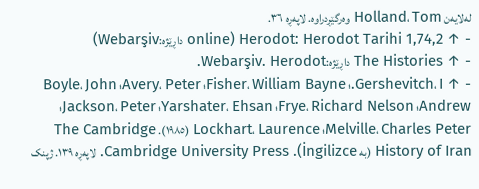لەلایەن Holland، Tom وەرگێڕدراوە. لاپەڕە ٣٦.
- ↑ Herodot: Herodot Tarihi 1,74,2 (online داڕێژە:Webarşiv)
- ↑ The Histories داڕێژە:Webarşiv. Herodot.
- ↑ Gershevitch، I.؛ Fisher، William Bayne؛ Avery، Peter؛ Boyle، John Andrew؛ Frye، Richard Nelson؛ Yarshater، Ehsan؛ Jackson، Peter؛ Melville، Charles Peter؛ Lockhart، Laurence (١٩٨٥). The Cambridge History of Iran (بە İngilizce). Cambridge University Press. لاپەڕە ١٣٩. ژپنک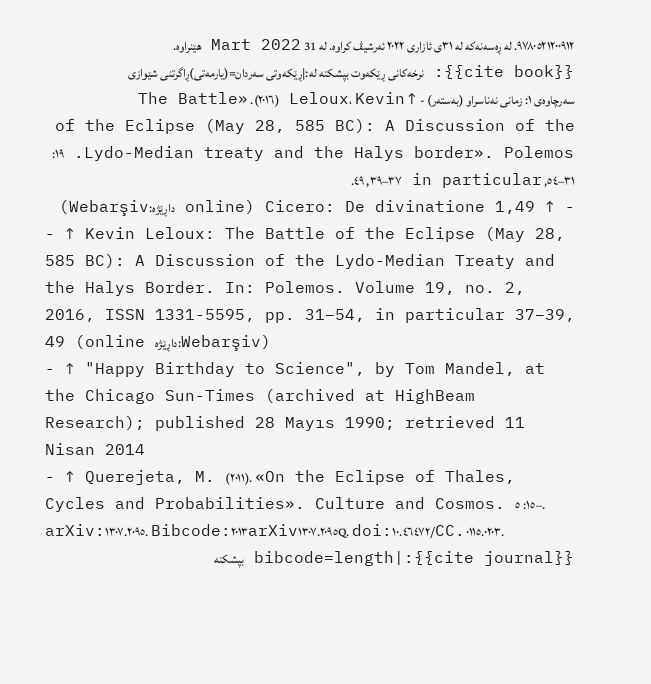٩٧٨٠٥٢١٢٠٠٩١٢. لە ڕەسەنەکە لە ٣١ی ئازاری ٢٠٢٢ ئەرشیڤ کراوە. لە 31 Mart 2022 ھێنراوە.
{{cite book}}: نرخەکانی ڕێکەوت بپشکنە لە:|ڕێکەوتی سەردان=(یارمەتی)ڕاگرتنی شێوازی سەرچاوەی ١: زمانی نەناسراو (بەستەر) - ↑ Leloux، Kevin (٢٠١٦). «The Battle of the Eclipse (May 28, 585 BC): A Discussion of the Lydo-Median treaty and the Halys border». Polemos. ١٩: ٣١–٥٤, in particular ٣٧–٣٩, ٤٩.
- ↑ Cicero: De divinatione 1,49 (online داڕێژە:Webarşiv)
- ↑ Kevin Leloux: The Battle of the Eclipse (May 28, 585 BC): A Discussion of the Lydo-Median Treaty and the Halys Border. In: Polemos. Volume 19, no. 2, 2016, ISSN 1331-5595, pp. 31–54, in particular 37–39, 49 (online داڕێژە:Webarşiv)
- ↑ "Happy Birthday to Science", by Tom Mandel, at the Chicago Sun-Times (archived at HighBeam Research); published 28 Mayıs 1990; retrieved 11 Nisan 2014
- ↑ Querejeta, M. (٢٠١١). «On the Eclipse of Thales, Cycles and Probabilities». Culture and Cosmos. ١٥: ٥–. arXiv:١٣٠٧.٢٠٩٥. Bibcode:٢٠١٣arXiv١٣٠٧.٢٠٩٥Q. doi:١٠.٤٦٤٧٢/CC.٠١١٥.٠٢٠٣.
{{cite journal}}:|bibcode=length بپشکنە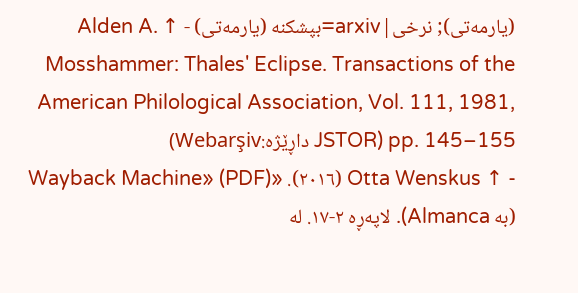(یارمەتی); نرخی|arxiv=بپشکنە (یارمەتی) - ↑ Alden A. Mosshammer: Thales' Eclipse. Transactions of the American Philological Association, Vol. 111, 1981, pp. 145–155 (JSTOR داڕێژە:Webarşiv)
- ↑ Otta Wenskus (٢٠١٦). «Wayback Machine» (PDF) (بە Almanca). لاپەڕە ٢-١٧. لە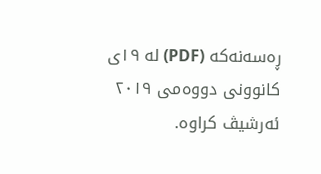ڕەسەنەکە (PDF) لە ١٩ی کانوونی دووەمی ٢٠١٩ ئەرشیڤ کراوە.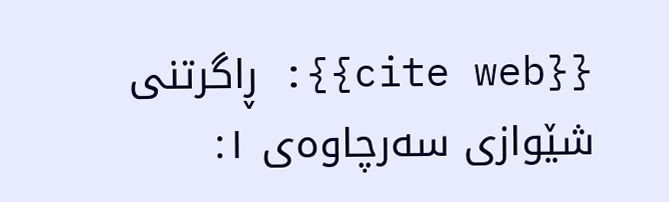{{cite web}}: ڕاگرتنی شێوازی سەرچاوەی ١: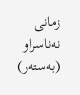زمانی نەناسراو (بەستەر)